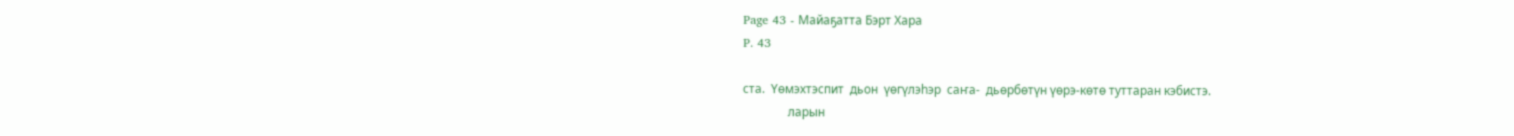Page 43 - Майаҕатта Бэрт Хара
P. 43

ста.  Үөмэхтэспит  дьон  үөгүлэһэр  саҥа-  дьөрбөтүн үөрэ-көтө туттаран кэбистэ.
               ларын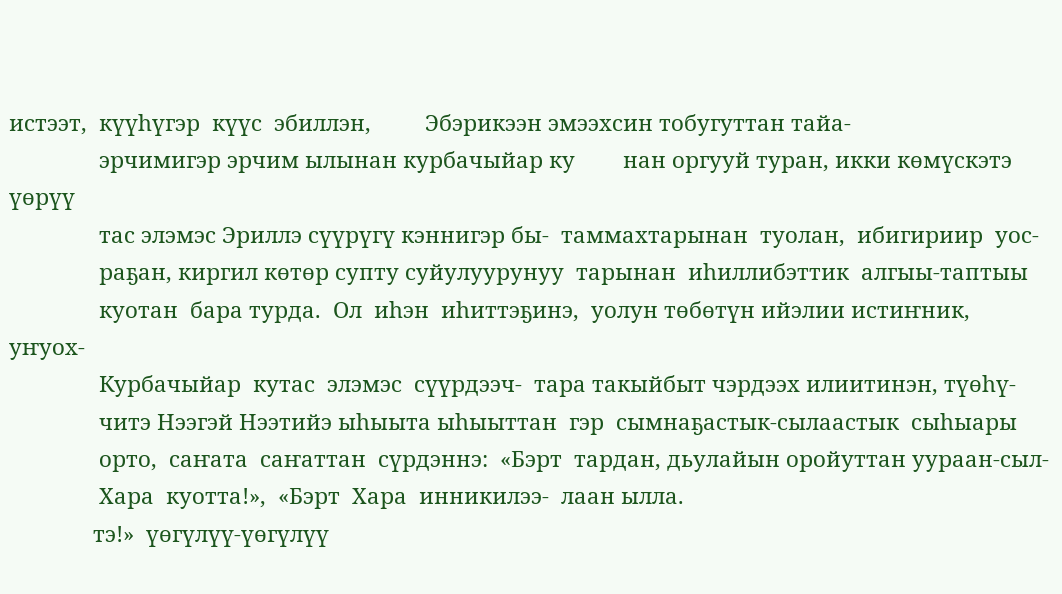истээт,  күүһүгэр  күүс  эбиллэн,         Эбэрикээн эмээхсин тобугуттан тайа-
               эрчимигэр эрчим ылынан курбачыйар ку        нан оргууй туран, икки көмүскэтэ үөрүү
               тас элэмэс Эриллэ сүүрүгү кэннигэр бы-  таммахтарынан  туолан,  ибигириир  уос-
               раҕан, киргил көтөр супту суйулуурунуу  тарынан  иһиллибэттик  алгыы-таптыы
               куотан  бара турда.  Ол  иһэн  иһиттэҕинэ,  уолун төбөтүн ийэлии истиҥник, уҥуох-
               Курбачыйар  кутас  элэмэс  сүүрдээч-  тара такыйбыт чэрдээх илиитинэн, түөһү-
               читэ Нээгэй Нээтийэ ыһыыта ыһыыттан  гэр  сымнаҕастык-сылаастык  сыһыары
               орто,  саҥата  саҥаттан  сүрдэннэ:  «Бэрт  тардан, дьулайын оройуттан уураан-сыл-
               Хара  куотта!»,  «Бэрт  Хара  инникилээ-  лаан ылла.
              тэ!»  үөгүлүү-үөгүлүү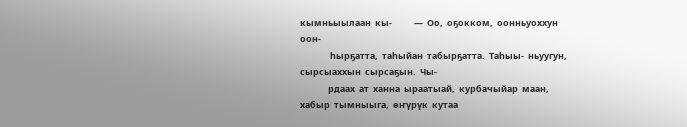кымньыылаан  кы-           —  Оо,  оҕокком,  оонньуоххун  оон-
               һырҕатта,  таһыйан  табырҕатта.  Таһыы-  ньуугун,  сырсыаххын  сырсаҕын.  Чы-
              рдаах  ат  ханна  ыраатыай,  курбачыйар  маан,  хабыр  тымныыга,  өҥүрүк  кутаа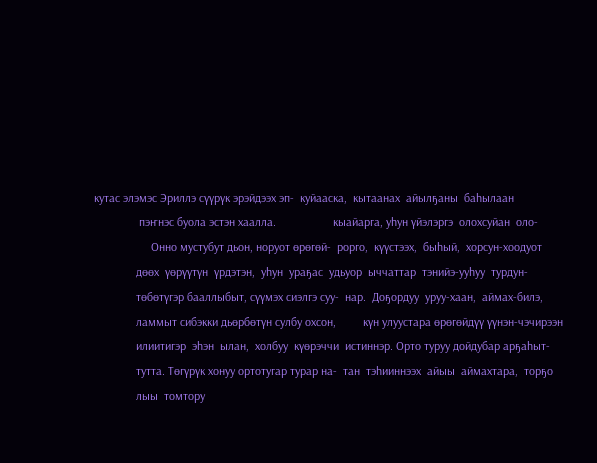кутас элэмэс Эриллэ сүүрүк эрэйдээх эп-  куйааска,  кытаанах  айылҕаны  баһылаан
               пэҥнэс буола эстэн хаалла.                   кыайарга, уһун үйэлэргэ  олохсуйан  оло-
                   Онно мустубут дьон, норуот өрөгөй-  рорго,  күүстээх,  быһый,  хорсун-хоодуот
              дөөх  үөрүүтүн  үрдэтэн,  уһун  ураҕас  удьуор  ыччаттар  тэнийэ-ууһуу  турдун-
              төбөтүгэр бааллыбыт, сүүмэх сиэлгэ суу-  нар.  Доҕордуу  уруу-хаан,  аймах-билэ,
              ламмыт сибэкки дьөрбөтүн сулбу охсон,         күн улуустара өрөгөйдүү үүнэн-чэчирээн
              илиитигэр  эһэн  ылан,  холбуу  күөрэччи  истиннэр. Орто туруу дойдубар арҕаһыт-
              тутта. Төгүрүк хонуу ортотугар турар на-  тан  тэһииннээх  айыы  аймахтара,  торҕо
              лыы  томтору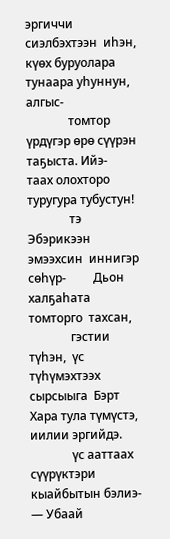эргиччи  сиэлбэхтээн  иһэн,     күөх буруолара тунаара уһуннун, алгыс-
              томтор үрдүгэр өрө сүүрэн таҕыста. Ийэ-  таах олохторо туругура тубустун!
              тэ  Эбэрикээн  эмээхсин  иннигэр  сөһүр-         Дьон  халҕаһата  томторго  тахсан,
              гэстии  түһэн,  үс  түһүмэхтээх  сырсыыга  Бэрт Хара тула түмүстэ, иилии эргийдэ.
              үс ааттаах сүүрүктэри кыайбытын бэлиэ-           — Убаай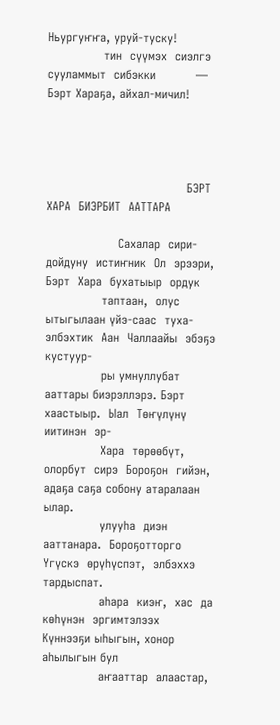Ньургуҥҥа, уруй-туску!
              тин  сүүмэх  сиэлгэ  сууламмыт  сибэкки          — Бэрт Хараҕа, айхал-мичил!




                                   БЭРТ  ХАРА  БИЭРБИТ  ААТТАРА

                  Сахалар  сири-дойдуну  истиҥник  Ол  эрээри,  Бэрт  Хара  бухатыыр  ордук
              таптаан,  олус  ытыгылаан үйэ-саас  туха-  элбэхтик  Аан  Чаллаайы  эбэҕэ  кустуур-
              ры умнуллубат ааттары биэрэллэрэ. Бэрт  хаастыыр.  Ыал  Төҥүлүнү  иитинэн  эр-
              Хара  төрөөбүт,  олорбут  сирэ  Бороҕон  гийэн, адаҕа саҕа собону атаралаан ылар.
              улууһа  диэн  ааттанара.  Бороҕотторго  Үгүскэ  өрүһүспэт,  элбэххэ  тардыспат.
              аһара  киэҥ,  хас  да  көһүнэн  эргимтэлээх  Күннээҕи ыһыгын, хонор аһылыгын бул
              аҥааттар  алаастар,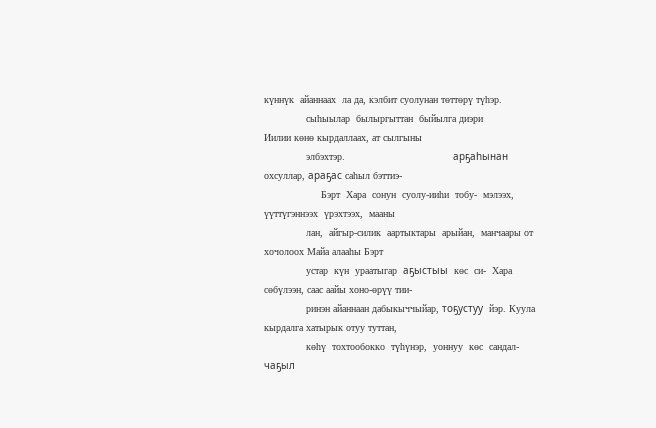күннүк  айаннаах  ла да, кэлбит суолунан төттөрү түһэр.
              сыһыылар  былыргыттан  быйылга диэри             Иилии көнө кырдаллаах, ат сылгыны
              элбэхтэр.                                    арҕаһынан охсуллар, араҕас саһыл бэттиэ-
                   Бэрт  Хара  сонун  суолу-ииһи  тобу-  мэлээх,  үүттүгэннээх  үрэхтээх,  мааны
              лан,  айгыр-силик  аартыктары  арыйан,  манчаары от хочолоох Майа алааһы Бэрт
              устар  күн  ураатыгар  аҕыстыы  көс  си-  Хара сөбүлээн, саас аайы хоно-өрүү тии-
              ринэн айаннаан дабыкыччыйар, тоҕустуу  йэр. Куула кырдалга хатырык отуу туттан,
              көһү  тохтообокко  түһүнэр,  уоннуу  көс  сандал-чаҕыл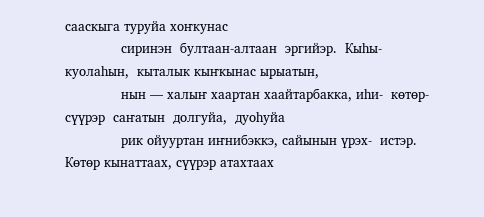сааскыга туруйа хоҥкунас
              сиринэн  бултаан-алтаан  эргийэр.  Кыһы-  куолаһын,  кыталык кыҥкынас ырыатын,
              нын — халыҥ хаартан хаайтарбакка, иһи-  көтөр-сүүрэр  саҥатын  долгуйа,  дуоһуйа
              рик ойууртан иҥнибэккэ, сайынын үрэх-  истэр. Көтөр кынаттаах, сүүрэр атахтаах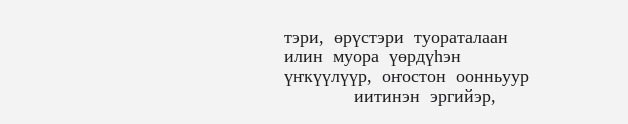тэри,  өрүстэри  туораталаан  илин  муора  үөрдүһэн  үҥкүүлүүр,  оҥостон  оонньуур
              иитинэн  эргийэр,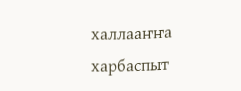халлааҥҥа  харбаспыт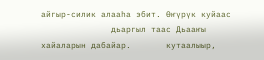айгыр-силик алааһа эбит. Өҥүрүк куйаас
              дьаргыл таас Дьааҥы хайаларын дабайар.       кутаалыыр,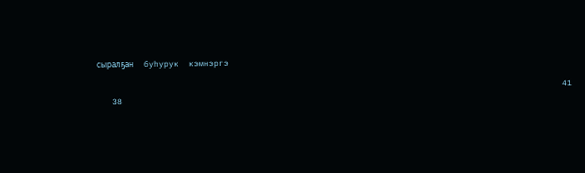сыралҕан  буһурук  кэмнэргэ

                                                                                             41
   38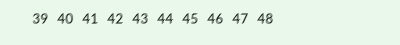39   40   41   42   43   44   45   46   47   48